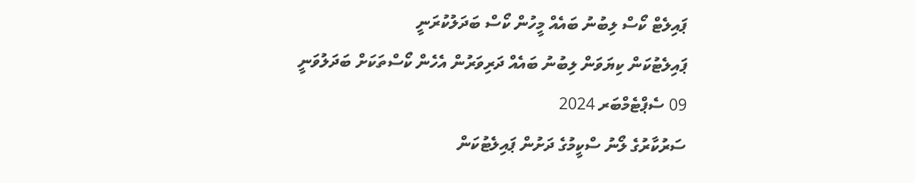ޕައިލެޓް ކޯސް ލިބުނު ބައެއް މީހުން ކޯސް ބަދަލުކުރަނީ
ޕައިލެޓުކަން ކިޔަވަން ލިބުނު ބައެއް ދަރިވަރުން އެހެން ކޯސްތަކަށް ބަދަލުވަނީ
09 ސެޕްޓެމްބަރ 2024
ސަރުކާރުގެ ލޯނު ސްކީމުގެ ދަށުން ޕައިލެޓުކަން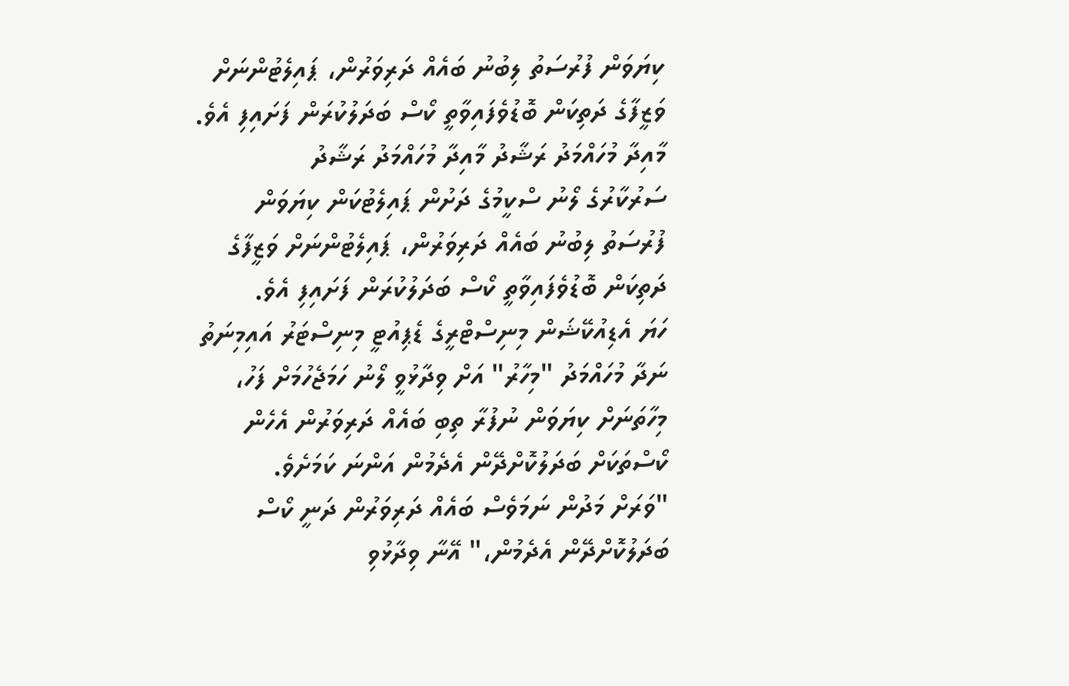ކިޔަވަން ފުރުސަތު ލިބުނު ބައެއް ދަރިވަރުން، ޕައިލެޓުންނަށް ވަޒީފާގެ ދަތިކަން ބޮޑުވެފައިވާތީ ކޯސް ބަދަލުކުރަން ފަށައިފި އެވެ.
މާއިދާ މުހައްމަދު ރަޝާދު މާއިދާ މުހައްމަދު ރަޝާދު
ސަރުކާރުގެ ލޯނު ސްކީމުގެ ދަށުން ޕައިލެޓުކަން ކިޔަވަން ފުރުސަތު ލިބުނު ބައެއް ދަރިވަރުން، ޕައިލެޓުންނަށް ވަޒީފާގެ ދަތިކަން ބޮޑުވެފައިވާތީ ކޯސް ބަދަލުކުރަން ފަށައިފި އެވެ.
ހަޔަ އެޑިއުކޭޝަން މިނިސްޓްރީގެ ޑެޕިއުޓީ މިނިސްޓަރު އައިމިނަތު ނަދާ މުހައްމަދު "މިހާރު" އަށް ވިދާޅުވީ ލޯނު ހަމަޖެހުމަށް ފަހު، މިހާތަނަށް ކިޔަވަން ނުފުރާ ތިބި ބައެއް ދަރިވަރުން އެހެން ކޯސްތަކަށް ބަދަލުކޮށްދޭން އެދެމުން އަންނަ ކަމަށެވެ.
"ވަރަށް މަދުން ނަމަވެސް ބައެއް ދަރިވަރުން ދަނީ ކޯސް ބަދަލުކޮށްދޭން އެދެމުން،" އޭނާ ވިދާޅުވި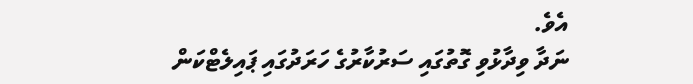އެވެ.
ނަދާ ވިދާޅުވި ގޮތުގައި ސަރުކާރުގެ ހަރަދުގައި ޕައިލެޓްކަން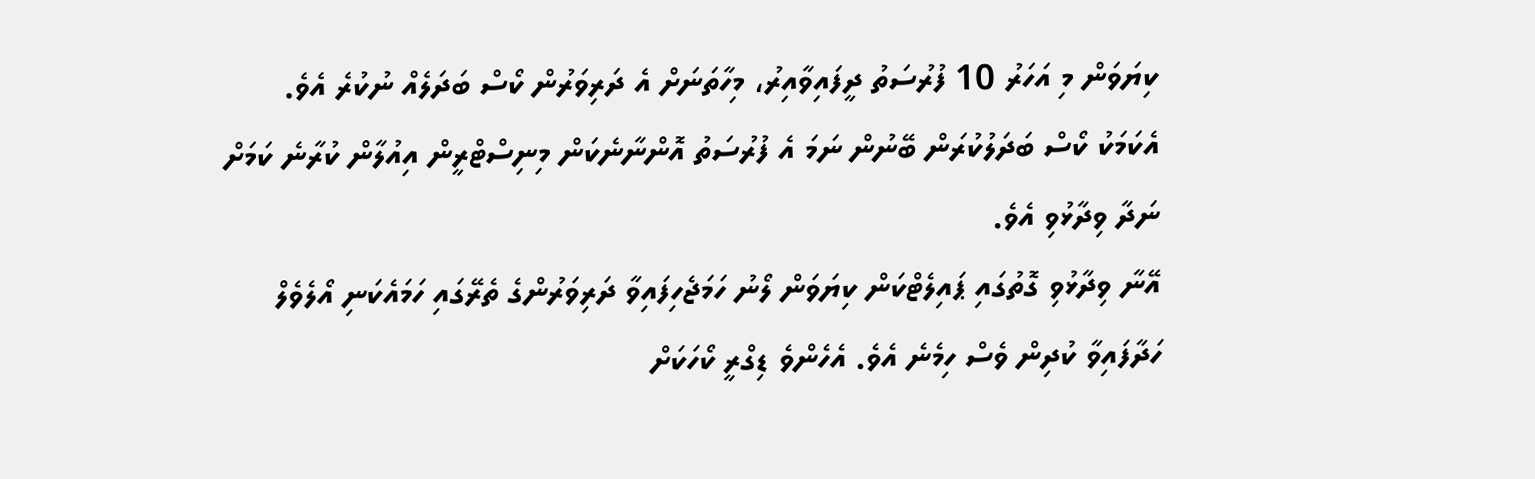ކިޔަވަން މި އަހަރު 10 ފުރުސަތު ދީފައިވާއިރު، މިހާތަނަށް އެ ދަރިވަރުން ކޯސް ބަދަލެއް ނުކުރެ އެވެ. އެކަމަކު ކޯސް ބަދަލުކުރަން ބޭނުން ނަމަ އެ ފުރުސަތު އޮންނާނެކަން މިނިސްޓްރީން އިއުލާން ކުރާނެ ކަމަށް ނަދާ ވިދާޅުވި އެވެ.
އޭނާ ވިދާޅުވި ގޮތުގައި ޕައިލެޓްކަން ކިޔަވަން ލޯނު ހަމަޖެހިފައިވާ ދަރިވަރުންގެ ތެރޭގައި ހަމައެކަނި އޯލެވެލް ހަދާފައިވާ ކުދިން ވެސް ހިމެނެ އެވެ. އެހެންވެ ޑިގްރީ ކޯހަކަށް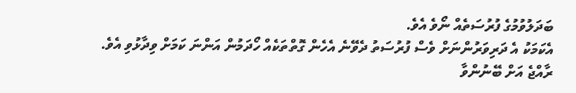ބަދަލުވުމުގެ ފުރުސަތެއް ނޯވެ އެވެ.
އެކަމަކު އެ ދަރިވަރުންނަށް ވެސް ފުރުސަތު ދެވޭނެ އެހެން ގޮތްތަކެއް ހޯދަމުން އަންނަ ކަމަށް ވިދާޅުވި އެވެ.
ރާއްޖެ އަށް ބޭނުންވާ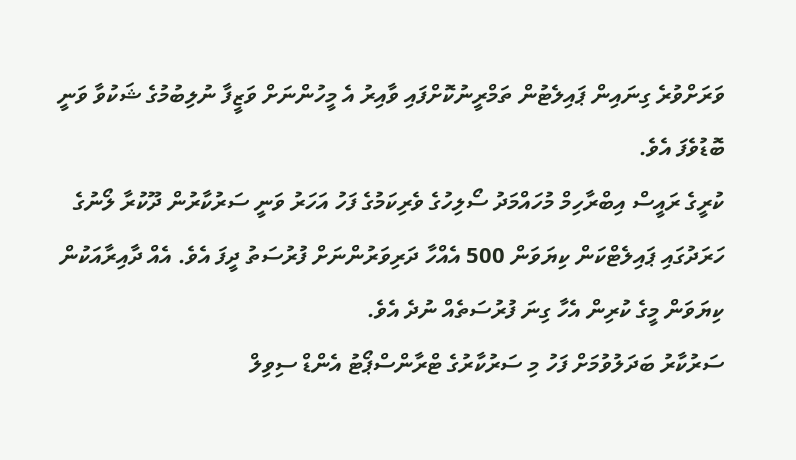ވަރަށްވުރެ ގިނައިން ޕައިލެޓުން ތަމްރީނުކޮށްފައި ވާއިރު އެ މީހުންނަށް ވަޒީފާ ނުލިބުމުގެ ޝަކުވާ ވަނީ ބޮޑުވެފަ އެވެ.
ކުރީގެ ރައީސް އިބްރާހިމް މުހައްމަދު ސޯލިހުގެ ވެރިކަމުގެ ފަހު އަހަރު ވަނީ ސަރުކާރުން ދޫކުރާ ލޯނުގެ ހަރަދުގައި ޕައިލެޓްކަން ކިޔަވަން 500 އެއްހާ ދަރިވަރުންނަށް ފުރުސަތު ދީފަ އެވެ. އެއް ދާއިރާއަކުން ކިޔަވަން މީގެ ކުރިން އެހާ ގިނަ ފުރުސަތެއް ނުދެ އެވެ.
ސަރުކާރު ބަދަލުވުމަށް ފަހު މި ސަރުކާރުގެ ޓްރާންސްޕޯޓު އެންޑް ސިވިލް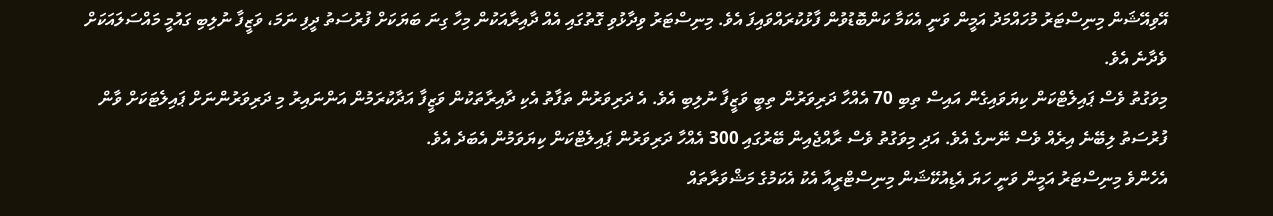އޭވިއޭޝަން މިނިސްޓަރު މުހައްމަދު އަމީން ވަނީ އެކަމާ ކަންބޮޑުވުން ފާޅުކުރައްވައިފަ އެވެ. މިނިސްޓަރު ވިދާޅުވި ގޮތުގައި އެއް ދާއިރާއަކުން މިހާ ގިނަ ބަޔަކަށް ފުރުސަތު ދީފި ނަމަ، ވަޒީފާ ނުލިބި ގައުމީ މައްސަލައަކަށް ވެދާނެ އެވެ.
މިވަގުތު ވެސް ޕައިލެޓްކަން ކިޔަވައިގެން އައިސް ތިބި 70 އެއްހާ ދަރިވަރުން ތިބީ ވަޒީފާ ނުލިބި އެވެ. އެ ދަރިވަރުން ތަފާތު އެކި ދާއިރާތަކުން ވަޒީފާ އަދާކުރަމުން އަންނައިރު މި ދަރިވަރުންނަށް ޕައިލެޓަކަށް ވާން ފުރުސަތު ލިބޭނެ އިރެއް ވެސް ނޭނގެ އެވެ. އަދި މިވަގުތު ވެސް ރާއްޖެއިން ބޭރުގައި 300 އެއްހާ ދަރިވަރުން ޕައިލެޓްކަން ކިޔަވަމުން އެބަދެ އެވެ.
އެހެންވެ މިނިސްޓަރު އަމީން ވަނީ ހަޔަ އެޑިއުކޭޝަން މިނިސްޓްރީއާ އެކު އެކަމުގެ މަޝްވަރާތައް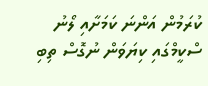ކުރަމުން އަންނަ ކަމަށާއި ލޯނު ސްކީމްގައި ކިޔަވަން ނުގޮސް ތިބި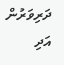ދަރިވަރުން އަދި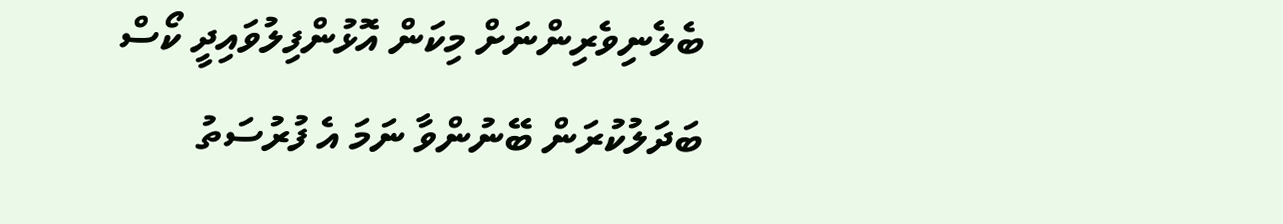ބެލެނިވެރިންނަށް މިކަން އޮޅުންފިލުވައިދީ ކޯސް ބަދަލުކުރަން ބޭނުންވާ ނަމަ އެ ފުރުސަތު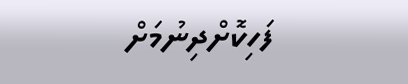ފަހިކޮށްދިނުމަށް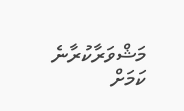މަޝްވަރާކުރާނެ ކަމަށް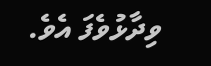ވިދާޅުވެފަ އެވެ.